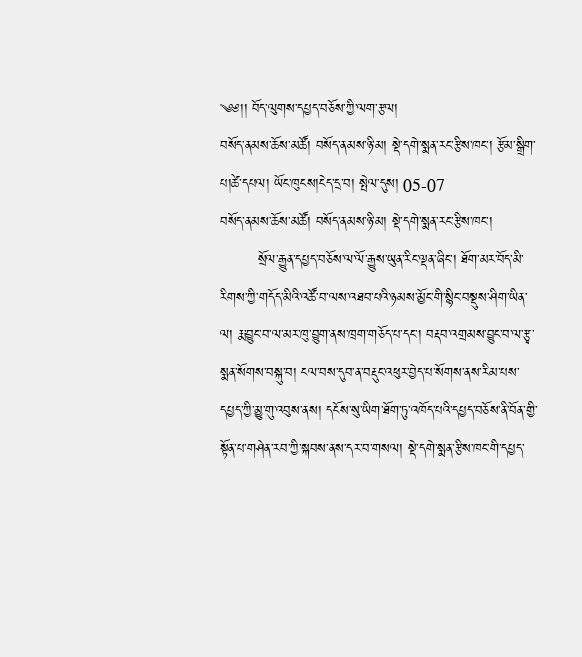༄༅།། བོད་ལུགས་དཔྱད་བཅོས་ཀྱི་ལག་རྩལ།
བསོད་ནམས་ཆོས་མཚོ། བསོད་ནམས་ཉི་མ། སྡེ་དགེ་སྨན་རང་རྩིས་ཁང་། རྩོམ་སྒྲིག་པ།ཚེ་དཔལ། ཡོང་ཁུངས།ངེད་དྲ་བ། སྤེལ་དུས། 05-07
བསོད་ནམས་ཆོས་མཚོ། བསོད་ནམས་ཉི་མ། སྡེ་དགེ་སྨན་རང་རྩིས་ཁང་།
        སྲོལ་རྒྱུན་དཔྱད་བཅོས་ལ་ལོ་རྒྱུས་ཡུན་རིང་ལྡན་ཞིང་། ཐོག་མར་བོད་མི་རིགས་ཀྱི་གདོད་མིའི་འཚོ་བ་ལས་འཐབ་པའི་ཉམས་མྱོང་གི་སྙིང་བསྡུས་ཤིག་ཡིན་ལ། རྨ་བྱུང་བ་ལ་མར་ཁུ་བྱུག་ནས་ཁྲག་གཅོད་པ་དང་། བརྡབ་འགྲམས་བྱུང་བ་ལ་རྩྭ་སྨན་སོགས་བསྐུ་བ། ངལ་བས་དུབ་ན་བརྡུང་འཕུར་བྱེད་པ་སོགས་ནས་རིམ་པས་དཔྱད་ཀྱི་མྱུ་གུ་འབུས་ནས། དངོས་སུ་ཡིག་ཐོག་ཏུ་འཁོད་པའི་དཔྱད་བཅོས་ནི་བོན་གྱི་སྟོན་པ་གཤེན་རབ་ཀྱི་སྐབས་ནས་དར་བ་གསལ། སྡེ་དགེ་སྨན་རྩིས་ཁང་གི་དཔྱད་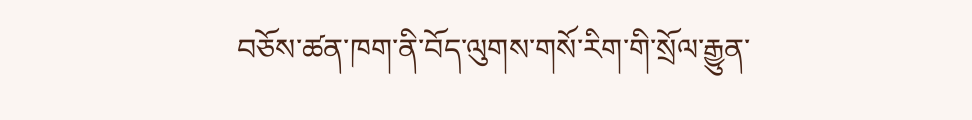བཅོས་ཚན་ཁག་ནི་བོད་ལུགས་གསོ་རིག་གི་སྲོལ་རྒྱུན་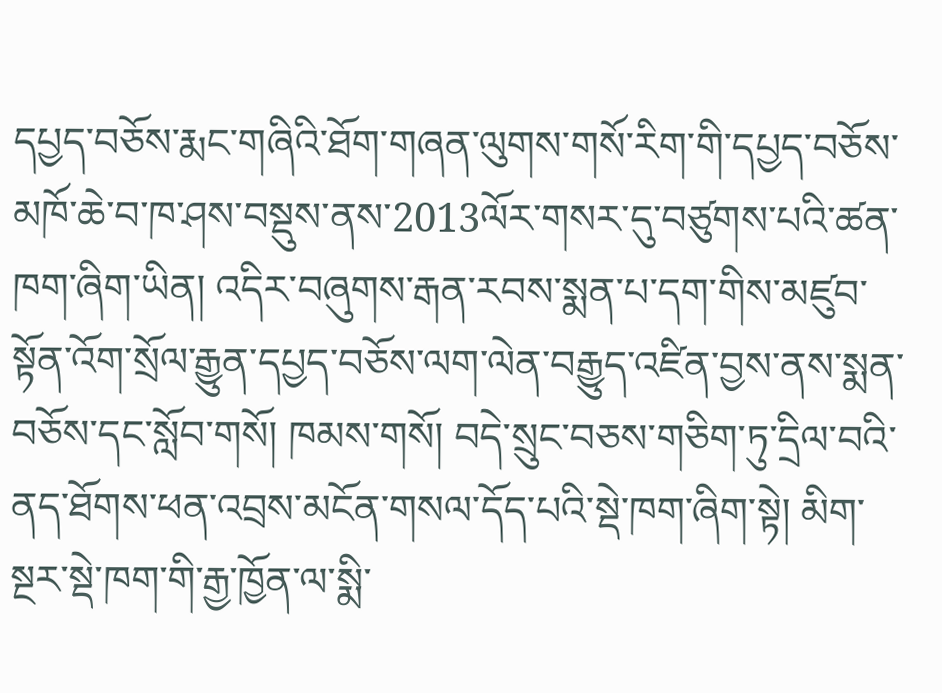དཔྱད་བཅོས་རྨང་གཞིའི་ཐོག་གཞན་ལུགས་གསོ་རིག་གི་དཔྱད་བཅོས་མཁོ་ཆེ་བ་ཁ་ཤས་བསྡུས་ནས་2013ལོར་གསར་དུ་བཙུགས་པའི་ཚན་ཁག་ཞིག་ཡིན། འདིར་བཞུགས་རྒན་རབས་སྨན་པ་དག་གིས་མཛུབ་སྟོན་འོག་སྲོལ་རྒྱུན་དཔྱད་བཅོས་ལག་ལེན་བརྒྱུད་འཛིན་བྱས་ནས་སྨན་བཅོས་དང་སློབ་གསོ། ཁམས་གསོ། བདེ་སྲུང་བཅས་གཅིག་ཏུ་དྲིལ་བའི་ནད་ཐོགས་ཕན་འབྲས་མངོན་གསལ་དོད་པའི་སྡེ་ཁག་ཞིག་སྟེ། མིག་སྔར་སྡེ་ཁག་གི་རྒྱ་ཁྱོན་ལ་སྨི་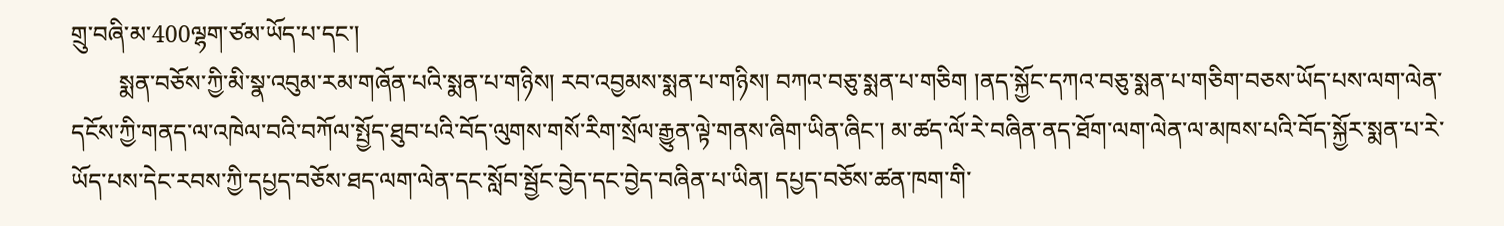གྲུ་བཞི་མ་400ལྷག་ཙམ་ཡོད་པ་དང་།
        སྨན་བཅོས་ཀྱི་མི་སྣ་འབུམ་རམ་གཞོན་པའི་སྨན་པ་གཉིས། རབ་འབྱམས་སྨན་པ་གཉིས། བཀའ་བཅུ་སྨན་པ་གཅིག །ནད་སྐྱོང་དཀའ་བཅུ་སྨན་པ་གཅིག་བཅས་ཡོད་པས་ལག་ལེན་དངོས་ཀྱི་གནད་ལ་འཁེལ་བའི་བཀོལ་སྤྱོད་ཐུབ་པའི་བོད་ལུགས་གསོ་རིག་སྲོལ་རྒྱུན་ལྟེ་གནས་ཞིག་ཡིན་ཞིང་། མ་ཚད་ལོ་རེ་བཞིན་ནད་ཐོག་ལག་ལེན་ལ་མཁས་པའི་བོད་སྐྱོར་སྨན་པ་རེ་ཡོད་པས་དེང་རབས་ཀྱི་དཔྱད་བཅོས་ཐད་ལག་ལེན་དང་སློབ་སྦྱོང་བྱེད་དང་བྱེད་བཞིན་པ་ཡིན། དཔྱད་བཅོས་ཚན་ཁག་གི་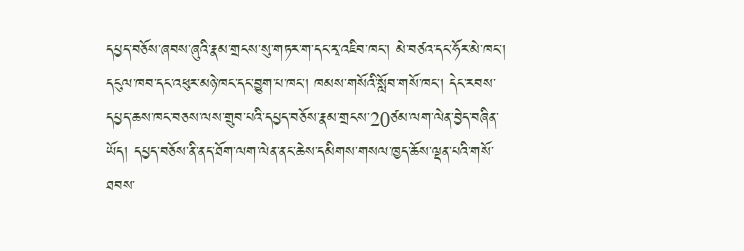དཔྱད་བཅོས་ཞབས་ཞུའི་རྣམ་གྲངས་སུ་གཏར་ག་དང་རྭ་འཇིབ་ཁང་། མེ་བཙའ་དང་ཧོར་མེ་ཁང་། དངུལ་ཁབ་དང་འཕུར་མཉེ་ཁང་དང་བྱུག་པ་ཁང་། ཁམས་གསོའི་སློབ་གསོ་ཁང་། དེང་རབས་དཔྱད་ཆས་ཁང་བཅས་ལས་གྲུབ་པའི་དཔྱད་བཅོས་རྣམ་གྲངས་20ཙམ་ལག་ལེན་བྱེད་བཞིན་ཡོད། དཔྱད་བཅོས་ནི་ནད་ཐོག་ལག་ལེན་ནང་ཆེས་དམིགས་གསལ་ཁྱད་ཆོས་ལྡན་པའི་གསོ་ཐབས་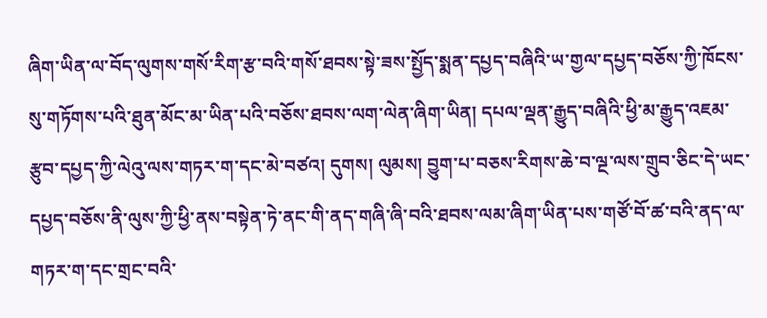ཞིག་ཡིན་ལ་བོད་ལུགས་གསོ་རིག་རྩ་བའི་གསོ་ཐབས་སྟེ་ཟས་སྤྱོད་སྨན་དཔྱད་བཞིའི་ཡ་གྱལ་དཔྱད་བཅོས་ཀྱི་ཁོངས་སུ་གཏོགས་པའི་ཐུན་མོང་མ་ཡིན་པའི་བཅོས་ཐབས་ལག་ལེན་ཞིག་ཡིན། དཔལ་ལྡན་རྒྱུད་བཞིའི་ཕྱི་མ་རྒྱུད་འཇམ་རྩུབ་དཔྱད་ཀྱི་ལེའུ་ལས་གཏར་ག་དང་མེ་བཙའ། དུགས། ལུམས། བྱུག་པ་བཅས་རིགས་ཆེ་བ་ལྔ་ལས་གྲུབ་ཅིང་དེ་ཡང་དཔྱད་བཅོས་ནི་ལུས་ཀྱི་ཕྱི་ནས་བསྟེན་ཏེ་ནང་གི་ནད་གཞི་ཞི་བའི་ཐབས་ལམ་ཞིག་ཡིན་པས་གཙོ་བོ་ཚ་བའི་ནད་ལ་གཏར་ག་དང་གྲང་བའི་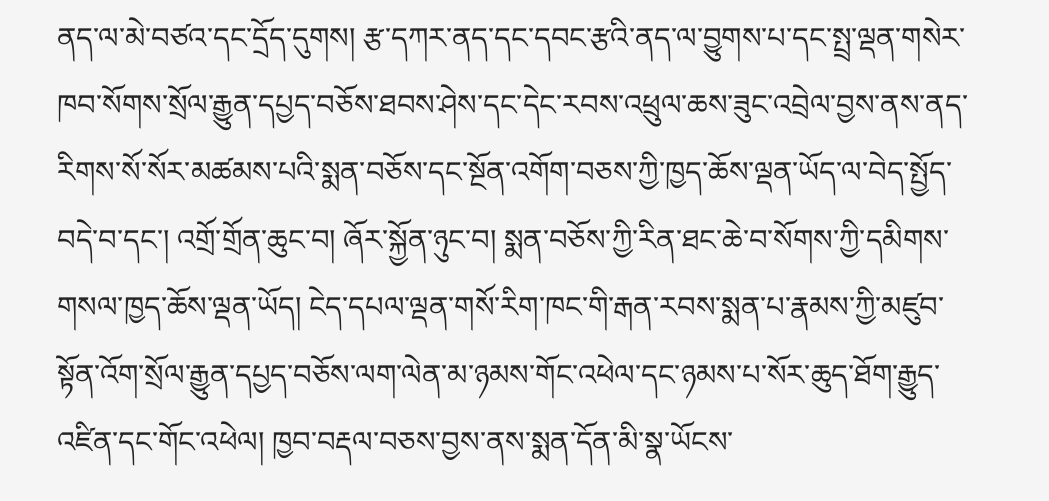ནད་ལ་མེ་བཙའ་དང་དྲོད་དུགས། རྩ་དཀར་ནད་དང་དབང་རྩའི་ནད་ལ་བྱུགས་པ་དང་སྤྲ་ལྡན་གསེར་ཁབ་སོགས་སྲོལ་རྒྱུན་དཔྱད་བཅོས་ཐབས་ཤེས་དང་དེང་རབས་འཕྲུལ་ཆས་ཟུང་འབྲེལ་བྱས་ནས་ནད་རིགས་སོ་སོར་མཚམས་པའི་སྨན་བཅོས་དང་སྔོན་འགོག་བཅས་ཀྱི་ཁྱད་ཆོས་ལྡན་ཡོད་ལ་བེད་སྤྱོད་བདེ་བ་དང་། འགྲོ་གྲོན་ཆུང་བ། ཞོར་སྐྱོན་ཉུང་བ། སྨན་བཅོས་ཀྱི་རིན་ཐང་ཆེ་བ་སོགས་ཀྱི་དམིགས་གསལ་ཁྱད་ཆོས་ལྡན་ཡོད། ངེད་དཔལ་ལྡན་གསོ་རིག་ཁང་གི་རྒན་རབས་སྨན་པ་རྣམས་ཀྱི་མཛུབ་སྟོན་འོག་སྲོལ་རྒྱུན་དཔྱད་བཅོས་ལག་ལེན་མ་ཉམས་གོང་འཕེལ་དང་ཉམས་པ་སོར་ཆུད་ཐོག་རྒྱུད་འཛིན་དང་གོང་འཕེལ། ཁྱབ་བརྡལ་བཅས་བྱས་ནས་སྨན་དོན་མི་སྣ་ཡོངས་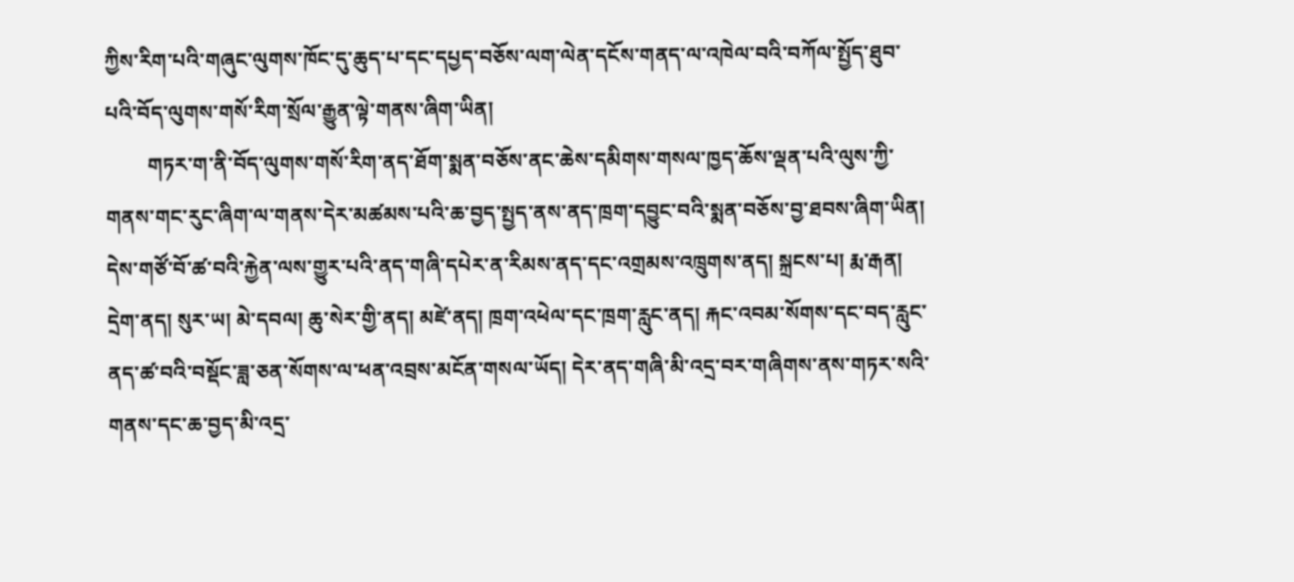ཀྱིས་རིག་པའི་གཞུང་ལུགས་ཁོང་དུ་ཆུད་པ་དང་དཔྱད་བཅོས་ལག་ལེན་དངོས་གནད་ལ་འཁེལ་བའི་བཀོལ་སྤྱོད་ཐུབ་པའི་བོད་ལུགས་གསོ་རིག་སྲོལ་རྒྱུན་ལྟེ་གནས་ཞིག་ཡིན།
        གཏར་ག་ནི་བོད་ལུགས་གསོ་རིག་ནད་ཐོག་སྨན་བཅོས་ནང་ཆེས་དམིགས་གསལ་ཁྱད་ཆོས་ལྡན་པའི་ལུས་ཀྱི་གནས་གང་རུང་ཞིག་ལ་གནས་དེར་མཚམས་པའི་ཆ་བྱད་སྤྱད་ནས་ནད་ཁྲག་དབྱུང་བའི་སྨན་བཅོས་བྱ་ཐབས་ཞིག་ཡིན། དེས་གཙོ་བོ་ཚ་བའི་རྐྱེན་ལས་གྱུར་པའི་ནད་གཞི་དཔེར་ན་རིམས་ནད་དང་འགྲམས་འཁྲུགས་ནད། སྐྲངས་པ། རྨ་རྒན། དྲེག་ནད། སུར་ཡ། མེ་དབལ། ཆུ་སེར་གྱི་ནད། མཛེ་ནད། ཁྲག་འཕེལ་དང་ཁྲག་རླུང་ནད། རྐང་འབམ་སོགས་དང་བད་རླུང་ནད་ཚ་བའི་བསྡོང་ཟླ་ཅན་སོགས་ལ་ཕན་འབྲས་མངོན་གསལ་ཡོད། དེར་ནད་གཞི་མི་འདྲ་བར་གཞིགས་ནས་གཏར་སའི་གནས་དང་ཆ་བྱད་མི་འདྲ་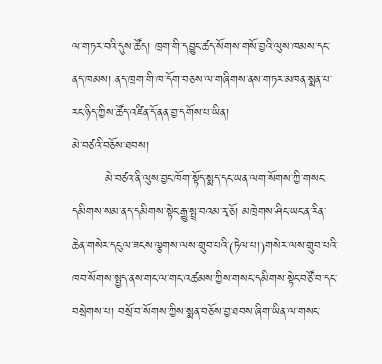ལ་གཏར་བའི་དུས་ཚོད། ཁྲག་གི་དབྱུང་ཚད་སོགས་གསོ་བྱའི་ལུས་ཁམས་དང་ནད་ཁམས། ནད་ཁྲག་གི་ཁ་དོག་བཅས་ལ་གཞིགས་ནས་གཏར་མཁན་སྨན་པ་རང་ཉིད་ཀྱིས་ཚོད་འཛིན་དོ་ནན་བྱ་དགོས་པ་ཡིན།
མེ་བཙའི་བཅོས་ཐབས།
        མེ་བཙའ་ནི་ལུས་བྱང་ཁོག་སྟོད་སྨད་དང་ཡན་ལག་སོགས་ཀྱི་གསང་དམིགས་སམ་ནད་དམིགས་སྟེང་རྒྱུ་སྤྲ་བའམ་རྭ་ཅོ། མཁྲེགས་ཤིང་ཡང་ན་རིན་ཆེན་གསེར་དངུལ་ཟངས་ལྕགས་ལས་གྲུབ་པའི་(ཏེལ་པ།)གསེར་ལས་གྲུབ་པའི་ཁབ་སོགས་སྤྱད་ནས་གང་ལ་གང་འཚམས་ཀྱིས་གསང་དམིགས་སྟེང་བཙོ་བ་དང་བསྲེགས་པ། བསྲོ་བ་སོགས་ཀྱིས་སྨན་བཅོས་བྱ་ཐབས་ཞིག་ཡིན་ལ་གསང་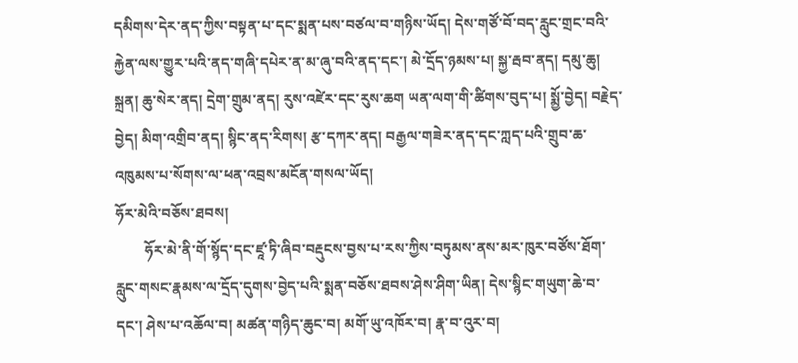དམིགས་དེར་ནད་ཀྱིས་བསྟན་པ་དང་སྨན་པས་བཙལ་བ་གཉིས་ཡོད། དེས་གཙོ་བོ་བད་རླུང་གྲང་བའི་རྐྱེན་ལས་གྱུར་པའི་ནད་གཞི་དཔེར་ན་མ་ཞུ་བའི་ནད་དང་། མེ་དྲོད་ཉམས་པ། སྐྱ་རྦབ་ནད། དམུ་ཆུ། སྐྲན། ཆུ་སེར་ནད། དྲེག་གྲུམ་ནད། རུས་འཛེར་དང་རུས་ཆག ཡན་ལག་གི་ཚིགས་བུད་པ། སྨྱོ་བྱེད། བརྗེད་བྱེད། མིག་འགྲིབ་ནད། སྙིང་ནད་རིགས། རྩ་དཀར་ནད། བརྒྱལ་གཟེར་ནད་དང་ཀླད་པའི་གྲུབ་ཆ་འཁུམས་པ་སོགས་ལ་ཕན་འབྲས་མངོན་གསལ་ཡོད།
ཧོར་མེའི་བཅོས་ཐབས།
        ཧོར་མེ་ནི་གོ་སྙོད་དང་ཛཱ་ཏི་ཞིབ་བརྡུངས་བྱས་པ་རས་ཀྱིས་བཏུམས་ནས་མར་ཁུར་བཙོས་ཐོག་རླུང་གསང་རྣམས་ལ་དྲོད་དུགས་བྱེད་པའི་སྨན་བཅོས་ཐབས་ཤེས་ཤིག་ཡིན། དེས་སྙིང་གཡུག་ཆེ་བ་དང་། ཤེས་པ་འཆོལ་བ། མཚན་གཉིད་ཆུང་བ། མགོ་ཡུ་འཁོར་བ། རྣ་བ་འུར་བ།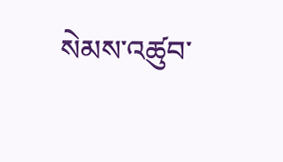སེམས་འཚུབ་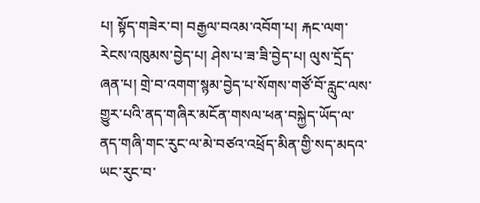པ། སྟོད་གཟེར་བ། བརྒྱལ་བའམ་འབོག་པ། རྐང་ལག་རེངས་འཁུམས་བྱེད་པ། ཤེས་པ་ཟ་ཟི་བྱེད་པ། ལུས་དྲོད་ཞན་པ། གྲེ་བ་འགག་སྙམ་བྱེད་པ་སོགས་གཙོ་བོ་རླུང་ལས་གྱུར་པའི་ནད་གཞིར་མངོན་གསལ་ཕན་བསྐྱེད་ཡོད་ལ་ནད་གཞི་གང་རུང་ལ་མེ་བཙའ་འཕྲོད་མིན་གྱི་སད་མདའ་ཡང་རུང་བ་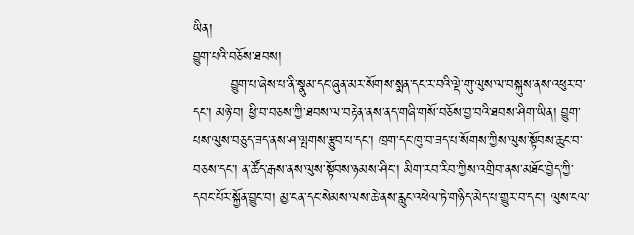ཡིན།
བྱུག་པའི་བཅོས་ཐབས།
        བྱུག་པ་ཞེས་པ་ནི་སྣུམ་དང་ཞུན་མར་སོགས་སྨན་དང་ར་བའི་ལྡེ་གུ་ལུས་ལ་བསྐུས་ནས་འཕུར་བ་དང་། མཉེ་བ། ཕྱི་བ་བཅས་ཀྱི་ཐབས་ལ་བརྟེན་ནས་ནད་གཞི་གསོ་བཅོས་བྱ་བའི་ཐབས་ཤིག་ཡིན། བྱུག་པས་ལུས་བཅུད་ཟད་ནས་ཤ་ལྤགས་རྩུབ་པ་དང་། ཁྲག་དང་ཁུ་བ་ཟད་པ་སོགས་ཀྱིས་ལུས་སྟོབས་ཆུང་བ་བཅས་དང་། ན་ཚོད་རྒས་ནས་ལུས་སྟོབས་ཉམས་ཤིང་། མིག་རབ་རིབ་ཀྱིས་འགྲིབ་ནས་མཐོང་བྱེད་ཀྱི་དབང་པོར་སྐྱོན་བྱུང་བ། མྱ་ངན་དང་སེམས་ལས་ཆེ་ནས་རླུང་འཕེལ་ཏེ་གཉིད་མེད་པ་གྱུར་བ་དང་། ལུས་ངལ་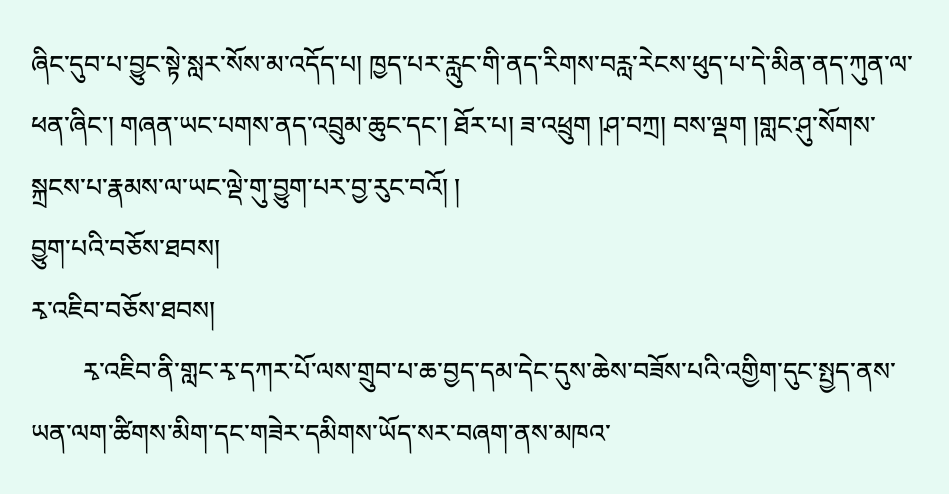ཞིང་དུབ་པ་བྱུང་སྟེ་སླར་སོས་མ་འདོད་པ། ཁྱད་པར་རླུང་གི་ནད་རིགས་བརླ་རེངས་ཕུད་པ་དེ་མིན་ནད་ཀུན་ལ་ཕན་ཞིང་། གཞན་ཡང་པགས་ནད་འབྲུམ་ཆུང་དང་། ཐོར་པ། ཟ་འཕྲུག །ཤ་བཀྲ། བས་ལྡག །གླང་ཤུ་སོགས་སྐྲངས་པ་རྣམས་ལ་ཡང་ལྡེ་གུ་བྱུག་པར་བྱ་རུང་བའོ། །
བྱུག་པའི་བཅོས་ཐབས།
རྭ་འཇིབ་བཅོས་ཐབས།
        རྭ་འཇིབ་ནི་གླང་རྭ་དཀར་པོ་ལས་གྲུབ་པ་ཆ་བྱད་དམ་དེང་དུས་ཆེས་བཟོས་པའི་འགྱིག་དུང་སྤྱད་ནས་ཡན་ལག་ཚིགས་མིག་དང་གཟེར་དམིགས་ཡོད་སར་བཞག་ནས་མཁའ་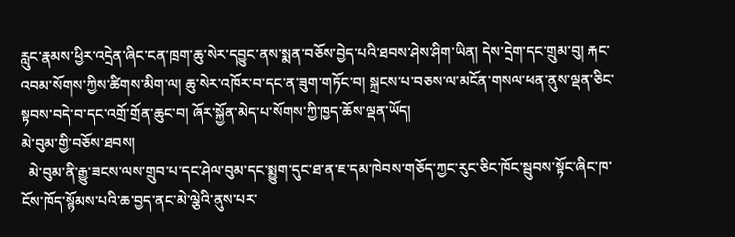རླུང་རྣམས་ཕྱིར་འདྲེན་ཞིང་ངན་ཁྲག་ཆུ་སེར་དབྱུང་ནས་སྨན་བཅོས་བྱེད་པའི་ཐབས་ཤེས་ཤིག་ཡིན། དེས་དྲེག་དང་གྲུམ་བུ། རྐང་འབམ་སོགས་ཀྱིས་ཚིགས་མིག་ལ། ཆུ་སེར་འཁོར་བ་དང་ན་ཟུག་གཏོང་བ། སྐྲངས་པ་བཅས་ལ་མངོན་གསལ་ཕན་ནུས་ལྡན་ཅིང་སྟབས་བདེ་བ་དང་འགྲོ་གྲོན་ཆུང་བ། ཞོར་སྐྱོན་མེད་པ་སོགས་ཀྱི་ཁྱད་ཆོས་ལྡན་ཡོད།
མེ་བུམ་གྱི་བཅོས་ཐབས།
  མེ་བུམ་ནི་རྒྱུ་ཟངས་ལས་གྲུབ་པ་དང་ཤེལ་བུམ་དང་སྨྱུག་དུང་ཐ་ན་ཇ་དམ་ཁེབས་གཅོད་ཀྱང་རུང་ཅིང་ཁོང་སྦུབས་སྟོང་ཞིང་ཁ་ངོས་ཁོད་སྙོམས་པའི་ཆ་བྱད་ནང་མེ་ལྕེའི་ནུས་པར་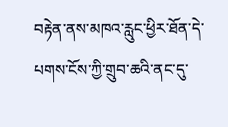བརྟེན་ནས་མཁའ་རླུང་ཕྱིར་ཐོན་དེ་པགས་ངོས་ཀྱི་གྲུབ་ཆའི་ནང་དུ་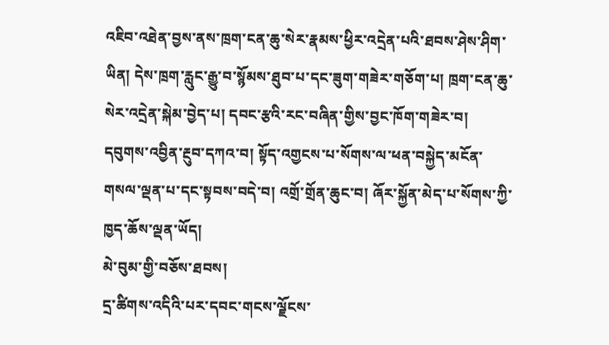འཇིབ་འཐེན་བྱས་ནས་ཁྲག་ངན་ཆུ་སེར་རྣམས་ཕྱིར་འདྲེན་པའི་ཐབས་ཤེས་ཤིག་ཡིན། དེས་ཁྲག་རླུང་རྒྱུ་བ་སྙོམས་ཐུབ་པ་དང་ཟུག་གཟེར་གཅོག་པ། ཁྲག་ངན་ཆུ་སེར་འདྲེན་སྐེམ་བྱེད་པ། དབང་རྩའི་རང་བཞིན་གྱིས་བྱང་ཁོག་གཟེར་བ། དབུགས་འབྱིན་རྔུབ་དཀའ་བ། སྟོད་འགྱངས་པ་སོགས་ལ་ཕན་བསྐྱེད་མངོན་གསལ་ལྡན་པ་དང་སྟབས་བདེ་བ། འགྲོ་གྲོན་ཆུང་བ། ཞོར་སྐྱོན་མེད་པ་སོགས་ཀྱི་ཁྱད་ཆོས་ལྡན་ཡོད།
མེ་བུམ་གྱི་བཅོས་ཐབས།
དྲ་ཚིགས་འདིའི་པར་དབང་གངས་ལྗོངས་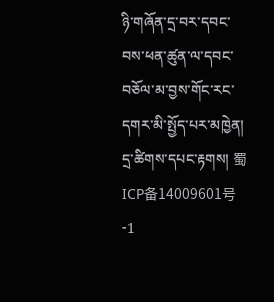ཉི་གཞོན་དྲ་བར་དབང་བས་ཕན་ཚུན་ལ་དབང་བཅོལ་མ་བྱས་གོང་རང་དགར་མི་སྤྱོད་པར་མཁྱེན།
དྲ་ཚིགས་དཔང་རྟགས། 蜀ICP备14009601号-1